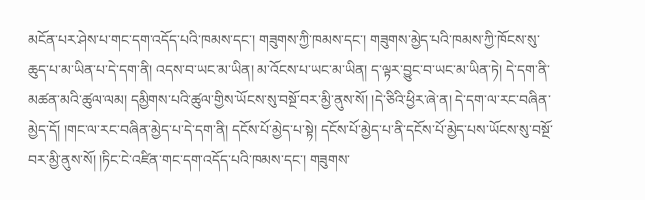མངོན་པར་ཤེས་པ་གང་དག་འདོད་པའི་ཁམས་དང་། གཟུགས་ཀྱི་ཁམས་དང་། གཟུགས་མྱེད་པའི་ཁམས་ཀྱི་ཁོངས་སུ་ཆུད་པ་མ་ཡིན་པ་དེ་དག་ནི། འདས་བ་ཡང་མ་ཡིན། མ་འོངས་པ་ཡང་མ་ཡིན། ད་ལྟར་བྱུང་བ་ཡང་མ་ཡིན་ཏེ། དེ་དག་ནི་མཚན་མའི་ཚུལ་ལམ། དམྱིགས་པའི་ཚུལ་གྱིས་ཡོངས་སུ་བསྔོ་བར་མྱི་ནུས་སོ། །དེ་ཅིའི་ཕྱིར་ཞེ་ན། དེ་དག་ལ་རང་བཞིན་མྱེད་དོ། །གང་ལ་རང་བཞིན་མྱེད་པ་དེ་དག་ནི། དངོས་པོ་མྱེད་པ་སྟེ། དངོས་པོ་མྱེད་པ་ནི་དངོས་པོ་མྱེད་པས་ཡོངས་སུ་བསྔོ་བར་མྱི་ནུས་སོ། །ཏིང་ངེ་འཛིན་གང་དག་འདོད་པའི་ཁམས་དང་། གཟུགས་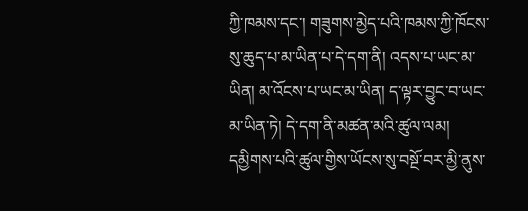ཀྱི་ཁམས་དང་། གཟུགས་མྱེད་པའི་ཁམས་ཀྱི་ཁོངས་སུ་ཆུད་པ་མ་ཡིན་པ་དེ་དག་ནི། འདས་པ་ཡང་མ་ཡིན། མ་འོངས་པ་ཡང་མ་ཡིན། ད་ལྟར་བྱུང་བ་ཡང་མ་ཡིན་ཏེ། དེ་དག་ནི་མཚན་མའི་ཚུལ་ལམ། དམྱིགས་པའི་ཚུལ་གྱིས་ཡོངས་སུ་བསྔོ་བར་མྱི་ནུས་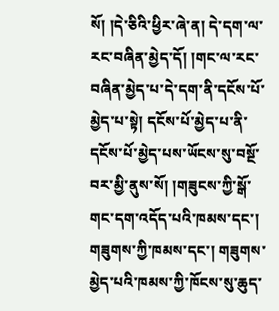སོ། །དེ་ཅིའི་ཕྱིར་ཞེ་ན། དེ་དག་ལ་རང་བཞིན་མྱེད་དོ། །གང་ལ་རང་བཞིན་མྱེད་པ་དེ་དག་ནི་དངོས་པོ་མྱེད་པ་སྟེ། དངོས་པོ་མྱེད་པ་ནི་དངོས་པོ་མྱེད་པས་ཡོངས་སུ་བསྔོ་བར་མྱི་ནུས་སོ། །གཟུངས་ཀྱི་སྒོ་གང་དག་འདོད་པའི་ཁམས་དང་། གཟུགས་ཀྱི་ཁམས་དང་། གཟུགས་མྱེད་པའི་ཁམས་ཀྱི་ཁོངས་སུ་ཆུད་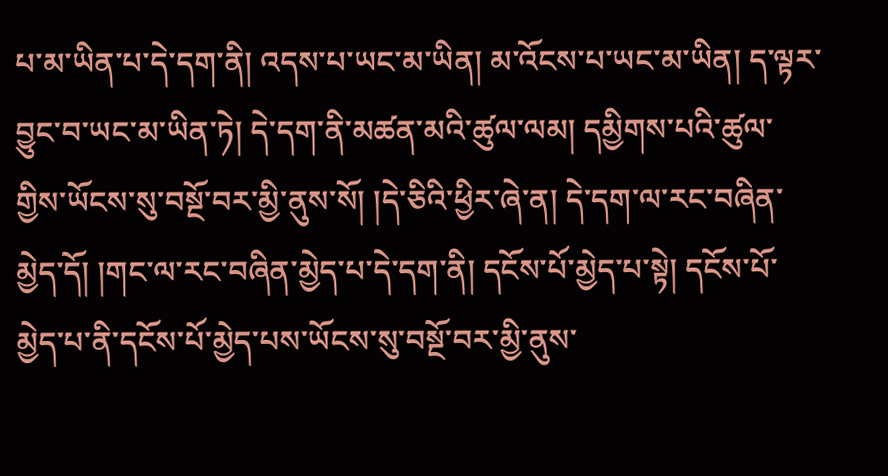པ་མ་ཡིན་པ་དེ་དག་ནི། འདས་པ་ཡང་མ་ཡིན། མ་འོངས་པ་ཡང་མ་ཡིན། ད་ལྟར་བྱུང་བ་ཡང་མ་ཡིན་ཏེ། དེ་དག་ནི་མཚན་མའི་ཚུལ་ལམ། དམྱིགས་པའི་ཚུལ་གྱིས་ཡོངས་སུ་བསྔོ་བར་མྱི་ནུས་སོ། །དེ་ཅིའི་ཕྱིར་ཞེ་ན། དེ་དག་ལ་རང་བཞིན་མྱེད་དོ། །གང་ལ་རང་བཞིན་མྱེད་པ་དེ་དག་ནི། དངོས་པོ་མྱེད་པ་སྟེ། དངོས་པོ་མྱེད་པ་ནི་དངོས་པོ་མྱེད་པས་ཡོངས་སུ་བསྔོ་བར་མྱི་ནུས་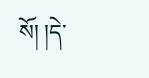སོ། །དེ་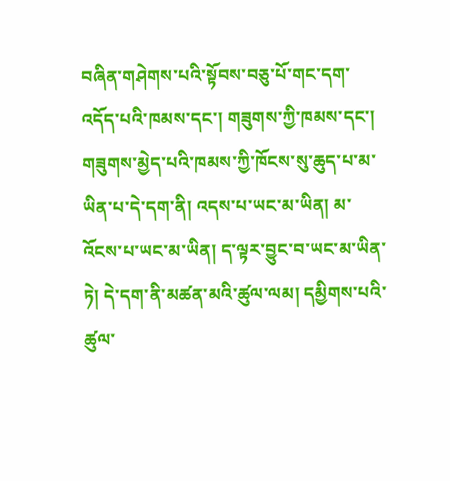བཞིན་གཤེགས་པའི་སྟོབས་བཅུ་པོ་གང་དག་འདོད་པའི་ཁམས་དང་། གཟུགས་ཀྱི་ཁམས་དང་། གཟུགས་མྱེད་པའི་ཁམས་ཀྱི་ཁོངས་སུ་ཆུད་པ་མ་ཡིན་པ་དེ་དག་ནི། འདས་པ་ཡང་མ་ཡིན། མ་འོངས་པ་ཡང་མ་ཡིན། ད་ལྟར་བྱུང་བ་ཡང་མ་ཡིན་ཏེ། དེ་དག་ནི་མཚན་མའི་ཚུལ་ལམ། དམྱིགས་པའི་ཚུལ་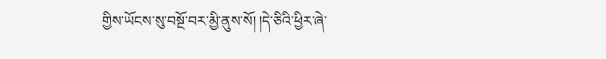གྱིས་ཡོངས་སུ་བསྔོ་བར་མྱི་ནུས་སོ། །དེ་ཅིའི་ཕྱིར་ཞེ་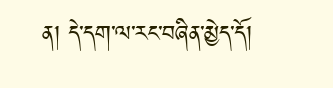ན། དེ་དག་ལ་རང་བཞིན་མྱེད་དོ།